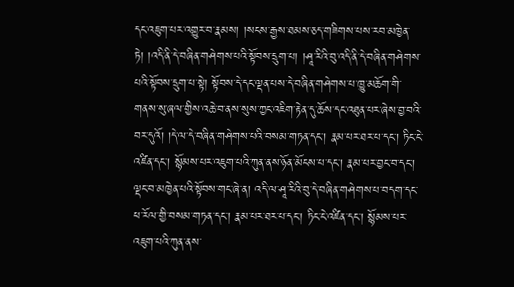དང་འཇུག་པར་འགྱུར་བ་རྣམས། །སངས་རྒྱས་ཐམས་ཅད་གཟིགས་པས་རབ་མཁྱེན་ཏེ། །འདི་ནི་དེ་བཞིན་གཤེགས་པའི་སྟོབས་དྲུག་པ། །ཤཱ་རིའི་བུ་འདི་ནི་དེ་བཞིན་གཤེགས་པའི་སྟོབས་དྲུག་པ་སྟེ། སྟོབས་དེ་དང་ལྡན་པས་དེ་བཞིན་གཤེགས་པ་ཁྱུ་མཆོག་གི་གནས་སུ་ཞལ་གྱིས་འཆེ་བ་ནས་སུས་ཀྱང་འཇིག་རྟེན་དུ་ཆོས་དང་འཐུན་པར་ཞེས་བྱ་བའི་བར་དུའོ། །དེ་ལ་དེ་བཞིན་གཤེགས་པའི་བསམ་གཏན་དང་། རྣམ་པར་ཐར་པ་དང་། ཏིང་ངེ་འཛིན་དང་། སྙོམས་པར་འཇུག་པའི་ཀུན་ནས་ཉོན་མོངས་པ་དང་། རྣམ་པར་བྱང་བ་དང་། ལྡང་བ་མཁྱེན་པའི་སྟོབས་གང་ཞེ་ན། འདི་ལ་ཤཱ་རིའི་བུ་དེ་བཞིན་གཤེགས་པ་བདག་དང་ཕ་རོལ་གྱི་བསམ་གཏན་དང་། རྣམ་པར་ཐར་པ་དང་། ཏིང་ངེ་འཛིན་དང་། སྙོམས་པར་འཇུག་པའི་ཀུན་ནས་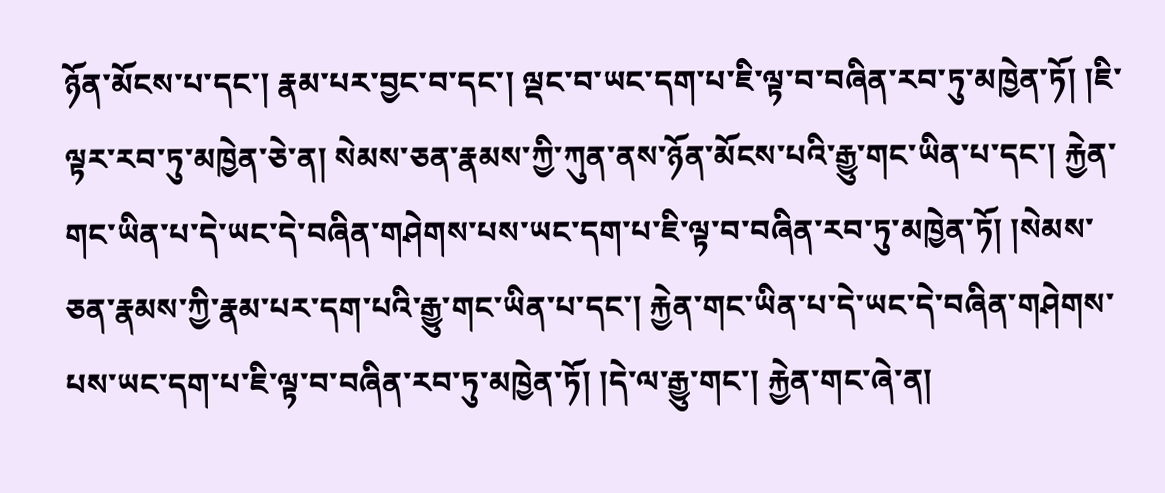ཉོན་མོངས་པ་དང་། རྣམ་པར་བྱང་བ་དང་། ལྡང་བ་ཡང་དག་པ་ཇི་ལྟ་བ་བཞིན་རབ་ཏུ་མཁྱེན་ཏོ། །ཇི་ལྟར་རབ་ཏུ་མཁྱེན་ཅེ་ན། སེམས་ཅན་རྣམས་ཀྱི་ཀུན་ནས་ཉོན་མོངས་པའི་རྒྱུ་གང་ཡིན་པ་དང་། རྐྱེན་གང་ཡིན་པ་དེ་ཡང་དེ་བཞིན་གཤེགས་པས་ཡང་དག་པ་ཇི་ལྟ་བ་བཞིན་རབ་ཏུ་མཁྱེན་ཏོ། །སེམས་ཅན་རྣམས་ཀྱི་རྣམ་པར་དག་པའི་རྒྱུ་གང་ཡིན་པ་དང་། རྐྱེན་གང་ཡིན་པ་དེ་ཡང་དེ་བཞིན་གཤེགས་པས་ཡང་དག་པ་ཇི་ལྟ་བ་བཞིན་རབ་ཏུ་མཁྱེན་ཏོ། །དེ་ལ་རྒྱུ་གང་། རྐྱེན་གང་ཞེ་ན།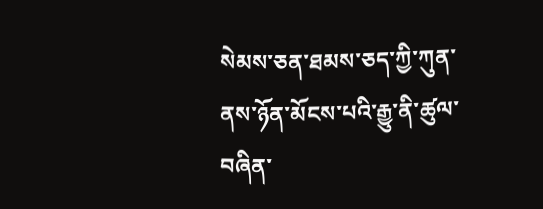སེམས་ཅན་ཐམས་ཅད་ཀྱི་ཀུན་ནས་ཉོན་མོངས་པའི་རྒྱུ་ནི་ཚུལ་བཞིན་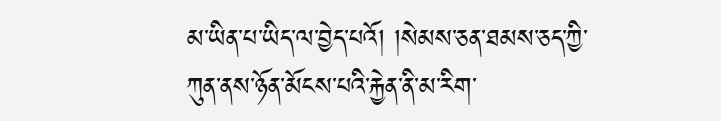མ་ཡིན་པ་ཡིད་ལ་བྱེད་པའོ། །སེམས་ཅན་ཐམས་ཅད་ཀྱི་ཀུན་ནས་ཉོན་མོངས་པའི་རྐྱེན་ནི་མ་རིག་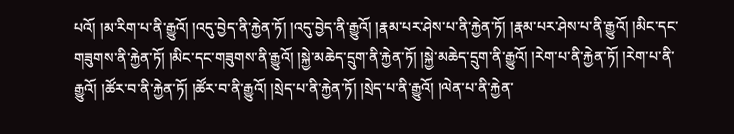པའོ། །མ་རིག་པ་ནི་རྒྱུའོ། །འདུ་བྱེད་ནི་རྐྱེན་ཏོ། །འདུ་བྱེད་ནི་རྒྱུའོ། །རྣམ་པར་ཤེས་པ་ནི་རྐྱེན་ཏོ། །རྣམ་པར་ཤེས་པ་ནི་རྒྱུའོ། །མིང་དང་གཟུགས་ནི་རྐྱེན་ཏོ། །མིང་དང་གཟུགས་ནི་རྒྱུའོ། །སྐྱེ་མཆེད་དྲུག་ནི་རྐྱེན་ཏོ། །སྐྱེ་མཆེད་དྲུག་ནི་རྒྱུའོ། །རེག་པ་ནི་རྐྱེན་ཏོ། །རེག་པ་ནི་རྒྱུའོ། །ཚོར་བ་ནི་རྐྱེན་ཏོ། །ཚོར་བ་ནི་རྒྱུའོ། །སྲེད་པ་ནི་རྐྱེན་ཏོ། །སྲེད་པ་ནི་རྒྱུའོ། །ལེན་པ་ནི་རྐྱེན་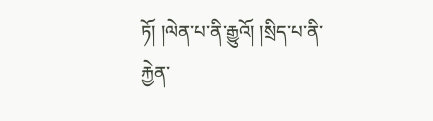ཏོ། །ལེན་པ་ནི་རྒྱུའོ། །སྲིད་པ་ནི་རྐྱེན་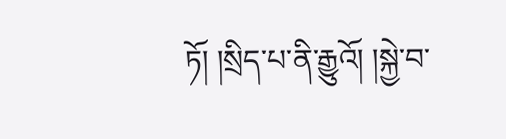ཏོ། །སྲིད་པ་ནི་རྒྱུའོ། །སྐྱེ་བ་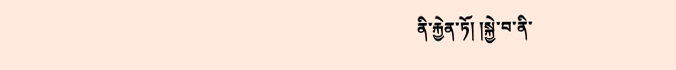ནི་རྐྱེན་ཏོ། །སྐྱེ་བ་ནི་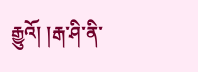རྒྱུའོ། །རྒ་ཤི་ནི་